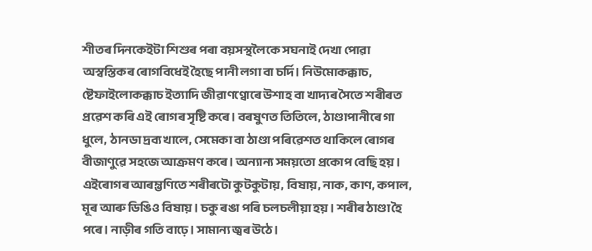শীতৰ দিনকেইটা শিশুৰ পৰা বয়সস্থলৈকে সঘনাই দেখা পোৱা অস্বস্তিকৰ ৰোগবিধেই হৈছে পানী লগা বা চৰ্দি। নিউমোকক্কাচ, ষ্টেফাইলোকক্কাচ ইত্যাদি জীৱাণণ্বোৰে উশাহ বা খাদ্যৰ সৈতে শৰীৰত প্ৰৱেশ কৰি এই ৰোগৰ সৃষ্টি কৰে। বৰষুণত তিতিলে, ঠাণ্ডাপানীৰে গা ধুলে, ঠানডা দ্ৰব্য খালে, সেমেকা বা ঠাণ্ডা পৰিৱেশত থাকিলে ৰোগৰ বীজাণুৱে সহজে আক্ৰমণ কৰে। অন্যান্য সময়তো প্ৰকোপ বেছি হয়।
এইৰোগৰ আৰম্ভণিতে শৰীৰটো কুটকুটায়, বিষায়, নাক, কাণ, কপাল, মূৰ আৰু ডিঙিও বিষায়। চকু ৰঙা পৰি চলচলীয়া হয়। শৰীৰ ঠাণ্ডা হৈ পৰে। নাড়ীৰ গতি বাঢ়ে। সামান্য জ্বৰ উঠে।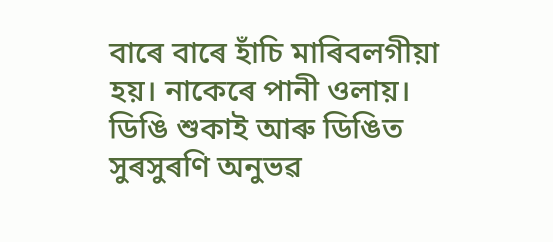বাৰে বাৰে হাঁচি মাৰিবলগীয়া হয়। নাকেৰে পানী ওলায়। ডিঙি শুকাই আৰু ডিঙিত সুৰসুৰণি অনুভৱ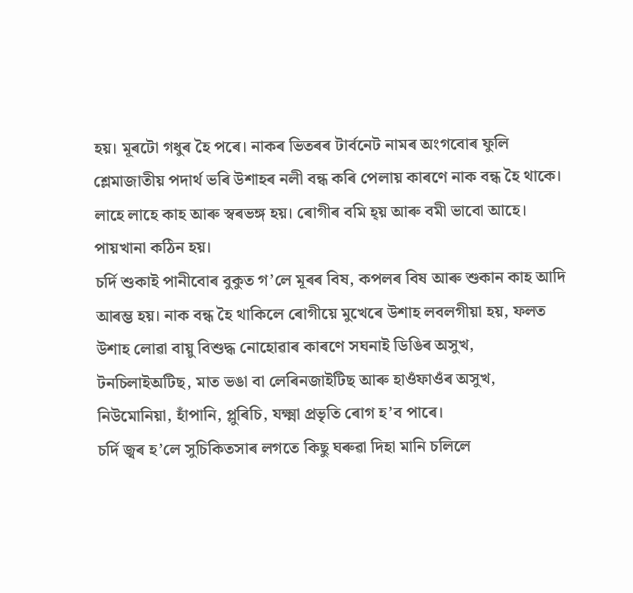হয়। মূৰটো গধুৰ হৈ পৰে। নাকৰ ভিতৰৰ টাৰ্বনেট নামৰ অংগবোৰ ফুলি শ্লেমাজাতীয় পদাৰ্থ ভৰি উশাহৰ নলী বন্ধ কৰি পেলায় কাৰণে নাক বন্ধ হৈ থাকে। লাহে লাহে কাহ আৰু স্বৰভঙ্গ হয়। ৰোগীৰ বমি হ্য় আৰু বমী ভাবো আহে। পায়খানা কঠিন হয়।
চৰ্দি শুকাই পানীবোৰ বুকুত গ’লে মূৰৰ বিষ, কপলৰ বিষ আৰু শুকান কাহ আদি আৰম্ভ হয়। নাক বন্ধ হৈ থাকিলে ৰোগীয়ে মুখেৰে উশাহ লবলগীয়া হয়, ফলত উশাহ লোৱা বায়ু বিশুদ্ধ নোহোৱাৰ কাৰণে সঘনাই ডিঙিৰ অসুখ, টনচিলাইঅটিছ, মাত ভঙা বা লেৰিনজাইটিছ আৰু হাওঁফাওঁৰ অসুখ, নিউমোনিয়া, হাঁপানি, প্লুৰিচি, যক্ষ্মা প্ৰভৃতি ৰোগ হ’ব পাৰে।
চৰ্দি জ্বৰ হ’লে সুচিকিতসাৰ লগতে কিছু ঘৰুৱা দিহা মানি চলিলে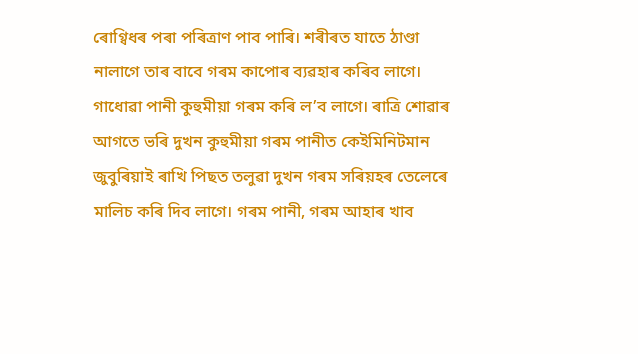ৰোগ্বিধৰ পৰা পৰিত্ৰাণ পাব পাৰি। শৰীৰত যাতে ঠাণ্ডা নালাগে তাৰ বাবে গৰম কাপোৰ ব্যৱহাৰ কৰিব লাগে। গাধোৱা পানী কুহুমীয়া গৰম কৰি ল’ব লাগে। ৰাত্ৰি শোৱাৰ আগতে ভৰি দুখন কুহুমীয়া গৰম পানীত কেইমিনিটমান জুবুৰিয়াই ৰাখি পিছত তলুৱা দুখন গৰম সৰিয়হৰ তেলেৰে মালিচ কৰি দিব লাগে। গৰম পানী, গৰম আহাৰ খাব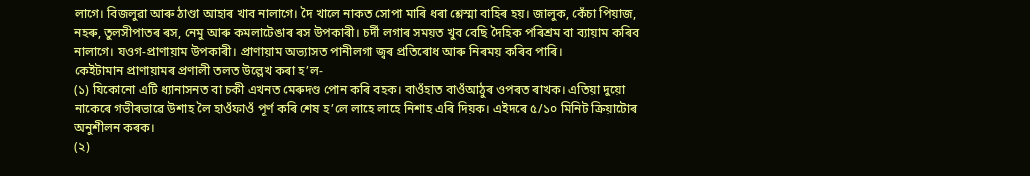লাগে। বিজলুৱা আৰু ঠাণ্ডা আহাৰ খাব নালাগে। দৈ খালে নাকত সোপা মাৰি ধৰা শ্লেস্মা বাহিৰ হয়। জালুক, কেঁচা পিয়াজ, নহৰু, তুলসীপাতৰ ৰস, নেমু আৰু কমলাটেঙাৰ ৰস উপকাৰী। চৰ্দী লগাৰ সময়ত খুব বেছি দৈহিক পৰিশ্ৰম বা ব্যায়াম কৰিব নালাগে। যওগ-প্ৰাণায়াম উপকাৰী। প্ৰাণায়াম অভ্যাসত পানীলগা জ্বৰ প্ৰতিৰোধ আৰু নিৰময় কৰিব পাৰি।
কেইটামান প্ৰাণায়ামৰ প্ৰণালী তলত উল্লেখ কৰা হ’ল-
(১) যিকোনো এটি ধ্যানাসনত বা চকী এখনত মেৰুদণ্ড পোন কৰি বহক। বাওঁহাত বাওঁআঠুৰ ওপৰত ৰাখক। এতিয়া দুয়ো নাকেৰে গভীৰভাৱে উশাহ লৈ হাওঁফাওঁ পূৰ্ণ কৰি শেষ হ’লে লাহে লাহে নিশাহ এৰি দিয়ক। এইদৰে ৫/১০ মিনিট ক্ৰিয়াটোৰ অনুশীলন কৰক।
(২)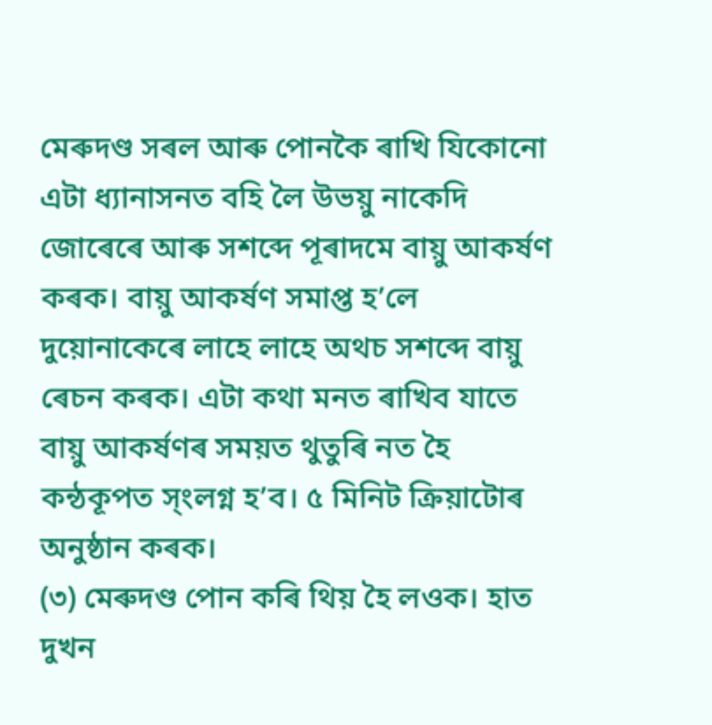মেৰুদণ্ড সৰল আৰু পোনকৈ ৰাখি যিকোনো এটা ধ্যানাসনত বহি লৈ উভয়ু নাকেদি জোৰেৰে আৰু সশব্দে পূৰাদমে বায়ু আকৰ্ষণ কৰক। বায়ু আকৰ্ষণ সমাপ্ত হ’লে দুয়োনাকেৰে লাহে লাহে অথচ সশব্দে বায়ু ৰেচন কৰক। এটা কথা মনত ৰাখিব যাতে বায়ু আকৰ্ষণৰ সময়ত থুতুৰি নত হৈ কন্ঠকূপত স্ংলগ্ন হ’ব। ৫ মিনিট ক্ৰিয়াটোৰ অনুষ্ঠান কৰক।
(৩) মেৰুদণ্ড পোন কৰি থিয় হৈ লওক। হাত দুখন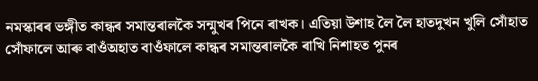নমস্কাৰৰ ভঙ্গীত কান্ধৰ সমান্তৰালকৈ সন্মুখৰ পিনে ৰাখক। এতিয়া উশাহ লৈ লৈ হাতদুখন খুলি সোঁহাত সোঁফালে আৰু বাওঁঅহাত বাওঁফালে কান্ধৰ সমান্তৰালকৈ ৰাখি নিশাহত পুনৰ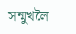সন্মুখলৈ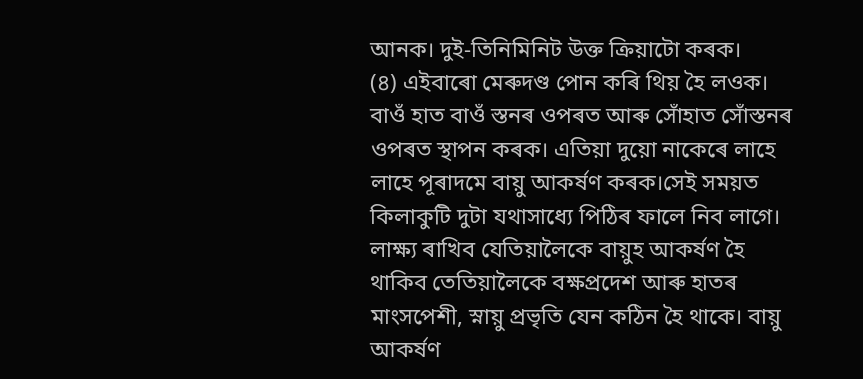আনক। দুই-তিনিমিনিট উক্ত ক্ৰিয়াটো কৰক।
(৪) এইবাৰো মেৰুদণ্ড পোন কৰি থিয় হৈ লওক। বাওঁ হাত বাওঁ স্তনৰ ওপৰত আৰু সোঁহাত সোঁস্তনৰ ওপৰত স্থাপন কৰক। এতিয়া দুয়ো নাকেৰে লাহে লাহে পূৰাদমে বায়ু আকৰ্ষণ কৰক।সেই সময়ত কিলাকুটি দুটা যথাসাধ্যে পিঠিৰ ফালে নিব লাগে। লাক্ষ্য ৰাখিব যেতিয়ালৈকে বায়ুহ আকৰ্ষণ হৈ থাকিব তেতিয়ালৈকে বক্ষপ্ৰদেশ আৰু হাতৰ মাংসপেশী, স্নায়ু প্ৰভৃতি যেন কঠিন হৈ থাকে। বায়ু আকৰ্ষণ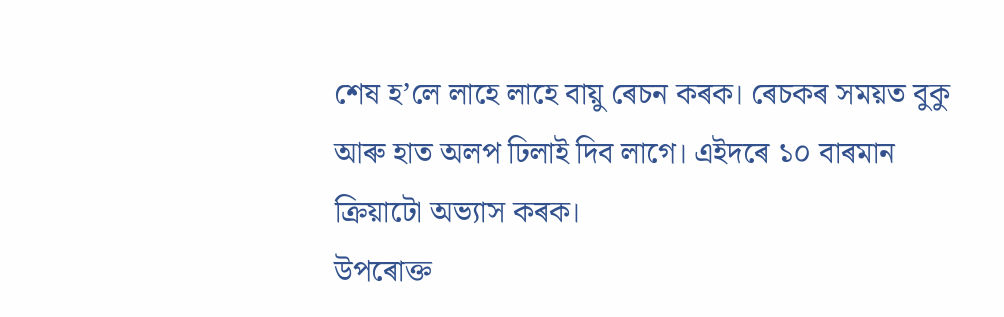শেষ হ’লে লাহে লাহে বায়ু ৰেচন কৰক। ৰেচকৰ সময়ত বুকু আৰু হাত অলপ ঢিলাই দিব লাগে। এইদৰে ১০ বাৰমান ক্ৰিয়াটো অভ্যাস কৰক।
উপৰোক্ত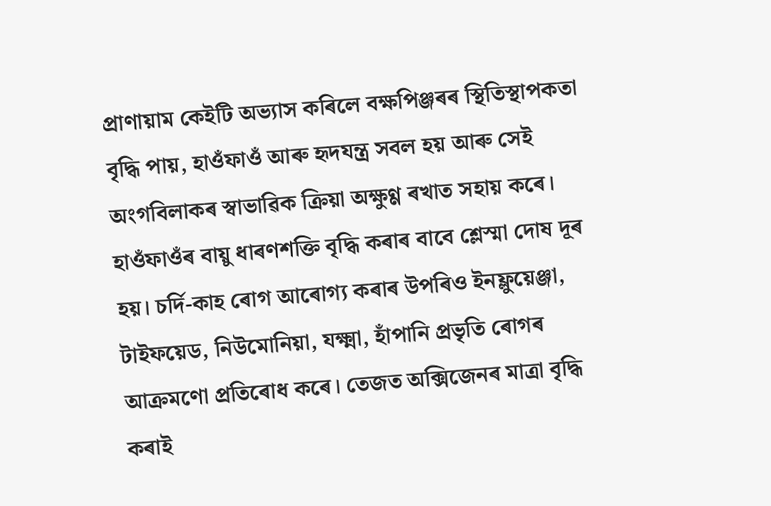প্ৰাণায়াম কেইটি অভ্যাস কৰিলে বক্ষপিঞ্জৰৰ স্থিতিস্থাপকতা বৃদ্ধি পায়, হাওঁফাওঁ আৰু হৃদযন্ত্ৰ সবল হয় আৰু সেই অংগবিলাকৰ স্বাভাৱিক ক্ৰিয়া অক্ষুণ্ণ ৰখাত সহায় কৰে। হাওঁফাওঁৰ বায়ু ধাৰণশক্তি বৃদ্ধি কৰাৰ বাবে শ্লেস্মা দোষ দূৰ হয়। চৰ্দি-কাহ ৰোগ আৰোগ্য কৰাৰ উপৰিও ইনফ্লুয়েঞ্জা, টাইফয়েড, নিউমোনিয়া, যক্ষ্মা, হাঁপানি প্ৰভৃতি ৰোগৰ আক্ৰমণো প্ৰতিৰোধ কৰে। তেজত অক্সিজেনৰ মাত্ৰা বৃদ্ধি কৰাই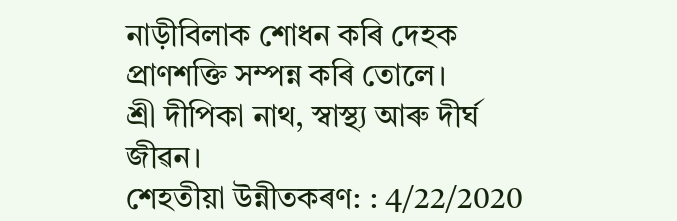নাড়ীবিলাক শোধন কৰি দেহক প্ৰাণশক্তি সম্পন্ন কৰি তোলে।
শ্ৰী দীপিকা নাথ, স্বাস্থ্য আৰু দীৰ্ঘ জীৱন।
শেহতীয়া উন্নীতকৰণ: : 4/22/2020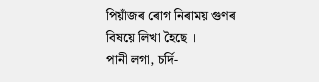পিয়াঁজৰ ৰোগ নিৰাময় গুণৰ বিষয়ে লিখা হৈছে ।
পানী লগা, চৰ্দি-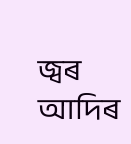জ্বৰ আদিৰ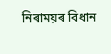নিৰাময়ৰ বিধান